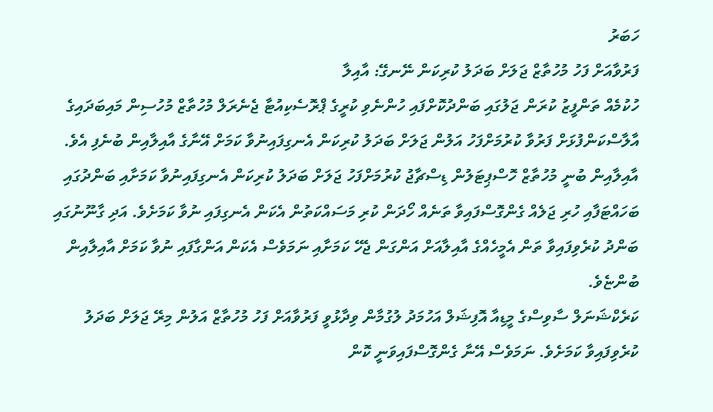ހަބަރު
ފަރުވާއަށް ފަހު މުހުތާޒް ޖަލަށް ބަދަލު ކުރިކަން ނޭނގޭ: އާއިލާ
ހުކުމެއް ތަންފީޒު ކުރަން ޖަލުގައި ބަންދުކޮށްފައި ހުންނެވި ކުރީގެ ޕްރޮސެކިއުޓާ ޖެނެރަލް މުހުތާޒް މުހުސިން މައިބަދައިގެ އާލާސްކަންފުޅަށް ފަރުވާ ކުރުމަށްފަހު އަލުން ޖަލަށް ބަދަލު ކުރިކަން އެނގިފައިނުވާ ކަމަށް އޭނާގެ އާއިލާއިން ބުނެފި އެވެ.
އާއިލާއިން ބުނީ މުހުތާޒް ހޮސްޕިޓަލުން ޑިސްޗާޖު ކުރުމަށްފަހު ޖަލަށް ބަދަލު ކުރިކަން އެނގިފައިނުވާ ކަމަށާއި ބަންދުގައި ބަހައްޓަފާއި ހުރި ޖަލެއް ގެންގޮސްފައިވާ ތަނެއް ހޯދަން ކުރި މަސައްކަތުން އެކަން އެނގިފައި ނުވާ ކަމަށެވެ. އަދި ގާނޫނުގައި ބަންދު ކުރެވިފައިވާ ތަން އެމީހެއްގެ އާއިލާއަށް އަންގަން ޖެހޭ ކަމަށާއި ނަމަވެސް އެކަން އަންގާފައި ނުވާ ކަމަށް އާއިލާއިން ބުންޏެވެ.
ކަރެކްޝަނަލް ސާވިސްގެ މީޑިއާ އޮފިޝަލް އަހުމަދު ލުގުމާން ވިދާޅުވީ ފަރުވާއަށް ފަހު މުހުތާޒް އަލުން މިރޭ ޖަލަށް ބަދަލު ކުރެވިފައިވާ ކަމަށެވެ. ނަމަވެސް އޭނާ ގެންގޮސްފައިވަނީ ކޮން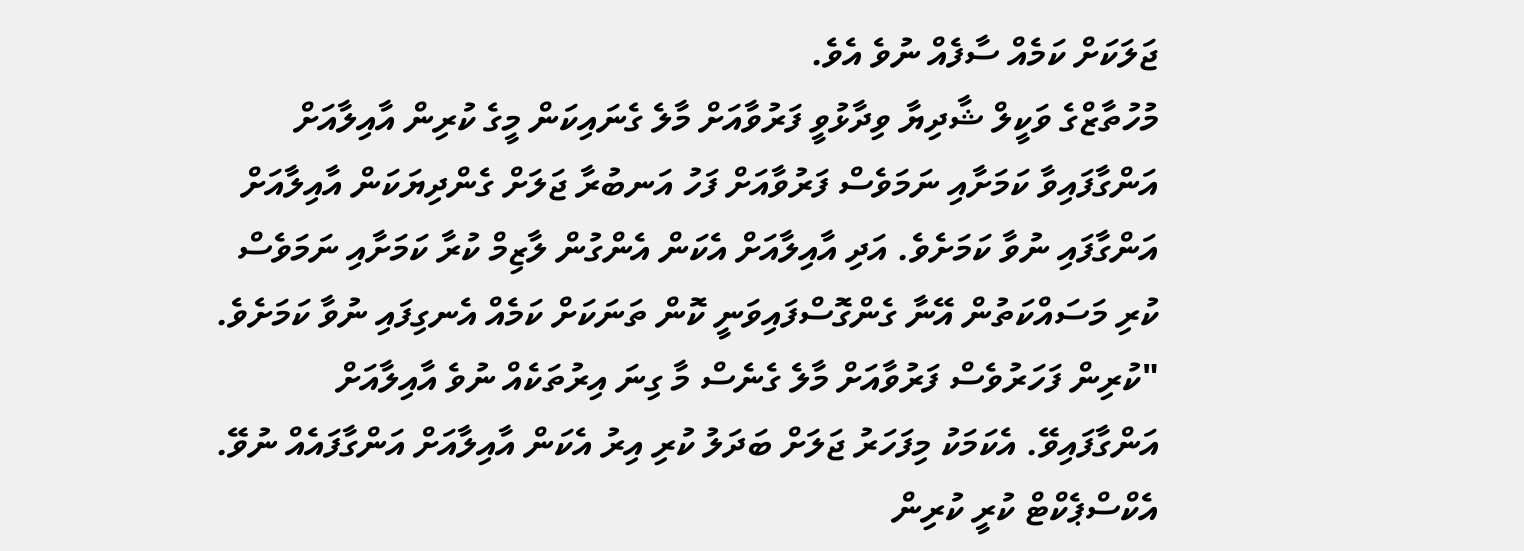ޖަލަކަށް ކަމެއް ސާފެއް ނުވެ އެވެ.
މުހުތާޒްގެ ވަކީލް ޝާދިޔާ ވިދާޅުވީ ފަރުވާއަށް މާލެ ގެނައިކަން މީގެ ކުރިން އާއިލާއަށް އަންގާފައިވާ ކަމަށާއި ނަމަވެސް ފަރުވާއަށް ފަހު އަނބުރާ ޖަލަށް ގެންދިޔަކަން އާއިލާއަށް އަންގާފައި ނުވާ ކަމަށެވެ. އަދި އާއިލާއަށް އެކަން އެންގުން ލާޒިމް ކުރާ ކަމަށާއި ނަމަވެސް ކުރި މަސައްކަތުން އޭނާ ގެންގޮސްފައިވަނީ ކޮން ތަނަކަށް ކަމެއް އެނގިފައި ނުވާ ކަމަށެވެ.
"ކުރިން ފަހަރުވެސް ފަރުވާއަށް މާލެ ގެނެސް މާ ގިނަ އިރުތަކެއް ނުވެ އާއިލާއަށް އަންގާފައިވޭ. އެކަމަކު މިފަހަރު ޖަލަށް ބަދަލު ކުރި އިރު އެކަން އާއިލާއަށް އަންގާފައެއް ނުވޭ. އެކްސްޕެކްޓް ކުރީ ކުރިން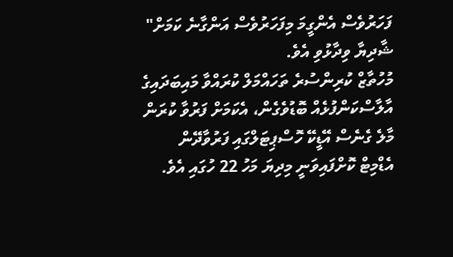ފަހަރުވެސް އެންގީމަ މިފަހަރުވެސް އަންގާނެ ކަމަށް" ޝާދިޔާ ވިދާޅުވި އެވެ.
މުހުތާޒް ކުރިންސުރެ ތަހައްމަލް ކުރައްވާ މައިބަދައިގެ އާލާސްކަންފުޅެއް ބޮޑުވެގެން، އެކަމަށް ފަރުވާ ކުރަން މާލެ ގެނެސް އޭޑީކޭ ހޮސްޕިޓަލްގައި ފަރުވާދޭން އެޑްމިޓް ކޮށްފައިވަނީ މިދިޔަ މަހު 22 ހުގައި އެވެ.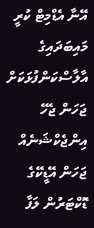އޭނާ އެޑްމިޓް ކުރީ މައިބަދައިގެ އާލާސްކަންފުޅަކަށް ޖަހަން ޖެހޭ އިންޖެކްޝަނެއް ޖަހަން އޭޑީކޭގެ ޑޮކްޓަރުން ލަފާ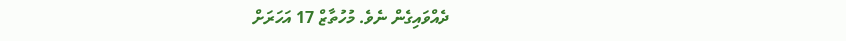ދެއްވައިގެން ނެވެ. މުހުތާޒް 17 އަހަރަށް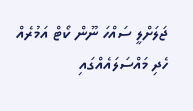ޖަލަށްލީ ސައްހަ ނޫން ކޯޓް އަމުރެއް ހެދި މައްސަލައެއްގައި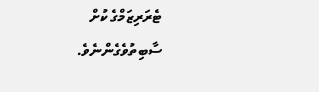ޓެރަރިޒަމްގެ ކުށް ސާބިތުވެގެންނެވެ.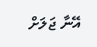އޭނާ ޖަލަށް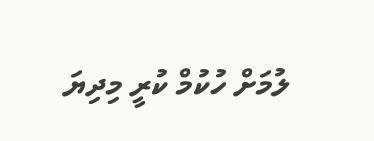ލުމަށް ހުކުމް ކުރީ މިދިޔަ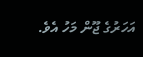އަހަރުގެ ޖޫން މަހު އެވެ.